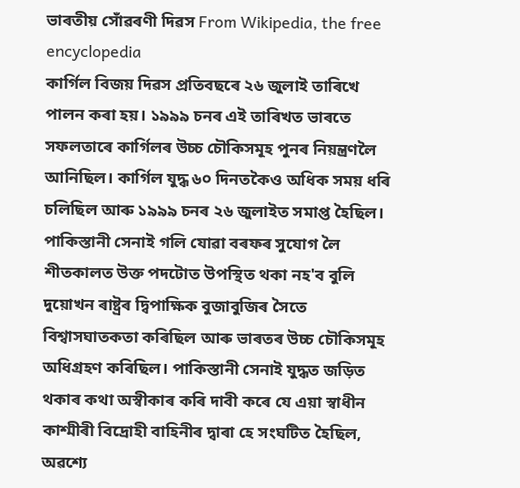ভাৰতীয় সোঁৱৰণী দিৱস From Wikipedia, the free encyclopedia
কাৰ্গিল বিজয় দিৱস প্ৰতিবছৰে ২৬ জুলাই তাৰিখে পালন কৰা হয়। ১৯৯৯ চনৰ এই তাৰিখত ভাৰতে সফলতাৰে কাৰ্গিলৰ উচ্চ চৌকিসমূহ পুনৰ নিয়ন্ত্ৰণলৈ আনিছিল। কাৰ্গিল যুদ্ধ ৬০ দিনতকৈও অধিক সময় ধৰি চলিছিল আৰু ১৯৯৯ চনৰ ২৬ জুলাইত সমাপ্ত হৈছিল। পাকিস্তানী সেনাই গলি যোৱা বৰফৰ সুযোগ লৈ শীতকালত উক্ত পদটোত উপস্থিত থকা নহ'ব বুলি দুয়োখন ৰাষ্ট্ৰৰ দ্বিপাক্ষিক বুজাবুজিৰ সৈতে বিশ্বাসঘাতকতা কৰিছিল আৰু ভাৰতৰ উচ্চ চৌকিসমূহ অধিগ্ৰহণ কৰিছিল। পাকিস্তানী সেনাই যুদ্ধত জড়িত থকাৰ কথা অস্বীকাৰ কৰি দাবী কৰে যে এয়া স্বাধীন কাশ্মীৰী বিদ্ৰোহী বাহিনীৰ দ্বাৰা হে সংঘটিত হৈছিল, অৱশ্যে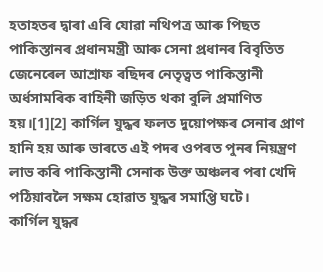হতাহতৰ দ্বাৰা এৰি যোৱা নথিপত্ৰ আৰু পিছত পাকিস্তানৰ প্ৰধানমন্ত্ৰী আৰু সেনা প্ৰধানৰ বিবৃতিত জেনেৰেল আশ্ৰাফ ৰছিদৰ নেতৃত্বত পাকিস্তানী অৰ্ধসামৰিক বাহিনী জড়িত থকা বুলি প্ৰমাণিত হয়।[1][2] কাৰ্গিল যুদ্ধৰ ফলত দুয়োপক্ষৰ সেনাৰ প্ৰাণ হানি হয় আৰু ভাৰতে এই পদৰ ওপৰত পুনৰ নিয়ন্ত্ৰণ লাভ কৰি পাকিস্তানী সেনাক উক্ত অঞ্চলৰ পৰা খেদি পঠিয়াবলৈ সক্ষম হোৱাত যুদ্ধৰ সমাপ্তি ঘটে।
কাৰ্গিল যুদ্ধৰ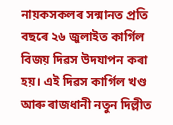নায়কসকলৰ সন্মানত প্ৰতি বছৰে ২৬ জুলাইত কাৰ্গিল বিজয় দিৱস উদযাপন কৰা হয়। এই দিৱস কাৰ্গিল খণ্ড আৰু ৰাজধানী নতুন দিল্লীত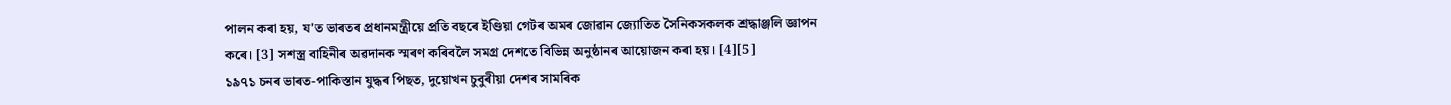পালন কৰা হয়, য'ত ভাৰতৰ প্ৰধানমন্ত্ৰীয়ে প্ৰতি বছৰে ইণ্ডিয়া গেটৰ অমৰ জোৱান জ্যোতিত সৈনিকসকলক শ্ৰদ্ধাঞ্জলি জ্ঞাপন কৰে। [3] সশস্ত্ৰ বাহিনীৰ অৱদানক স্মৰণ কৰিবলৈ সমগ্ৰ দেশতে বিভিন্ন অনুষ্ঠানৰ আয়োজন কৰা হয়। [4][5]
১৯৭১ চনৰ ভাৰত-পাকিস্তান যুদ্ধৰ পিছত, দুয়োখন চুবুৰীয়া দেশৰ সামৰিক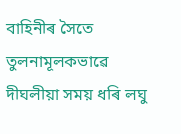বাহিনীৰ সৈতে তুলনামূলকভাৱে দীঘলীয়া সময় ধৰি লঘু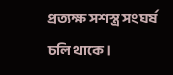প্ৰত্যক্ষ সশস্ত্ৰ সংঘৰ্ষ চলি থাকে।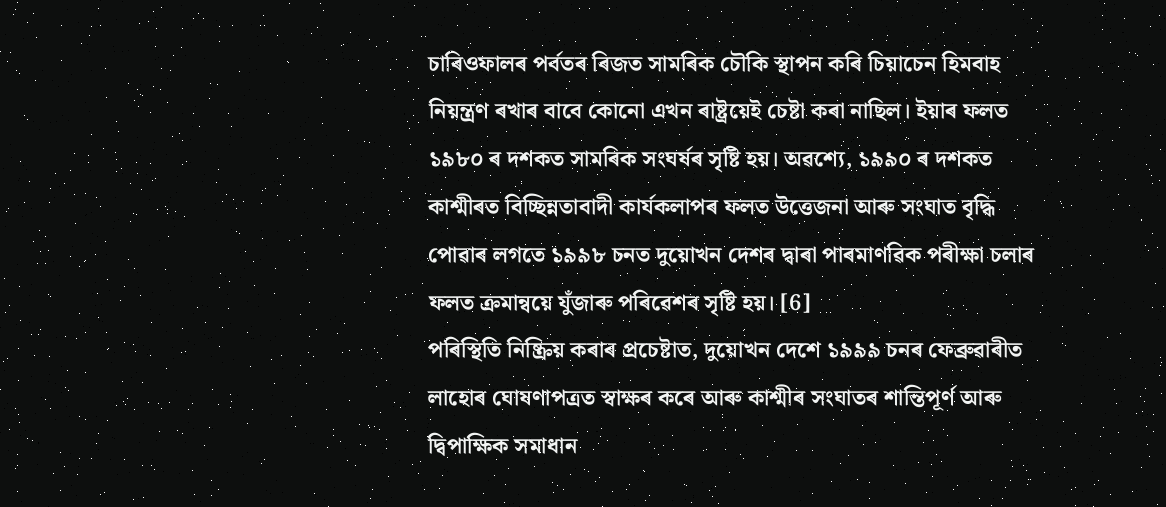চাৰিওফালৰ পৰ্বতৰ ৰিজত সামৰিক চৌকি স্থাপন কৰি চিয়াচেন হিমবাহ নিয়ন্ত্ৰণ ৰখাৰ বাবে কোনো এখন ৰাষ্ট্ৰয়েই চেষ্টা কৰা নাছিল। ইয়াৰ ফলত ১৯৮০ ৰ দশকত সামৰিক সংঘৰ্ষৰ সৃষ্টি হয়। অৱশ্যে, ১৯৯০ ৰ দশকত কাশ্মীৰত বিচ্ছিন্নতাবাদী কাৰ্যকলাপৰ ফলত উত্তেজনা আৰু সংঘাত বৃদ্ধি পোৱাৰ লগতে ১৯৯৮ চনত দুয়োখন দেশৰ দ্বাৰা পাৰমাণৱিক পৰীক্ষা চলাৰ ফলত ক্ৰমান্বয়ে যুঁজাৰু পৰিৱেশৰ সৃষ্টি হয়। [6]
পৰিস্থিতি নিষ্ক্ৰিয় কৰাৰ প্ৰচেষ্টাত, দুয়োখন দেশে ১৯৯৯ চনৰ ফেব্ৰুৱাৰীত লাহোৰ ঘোষণাপত্ৰত স্বাক্ষৰ কৰে আৰু কাশ্মীৰ সংঘাতৰ শান্তিপূৰ্ণ আৰু দ্বিপাক্ষিক সমাধান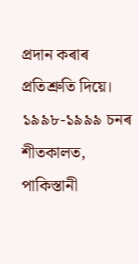প্ৰদান কৰাৰ প্ৰতিশ্ৰুতি দিয়ে। ১৯৯৮-১৯৯৯ চনৰ শীতকালত, পাকিস্তানী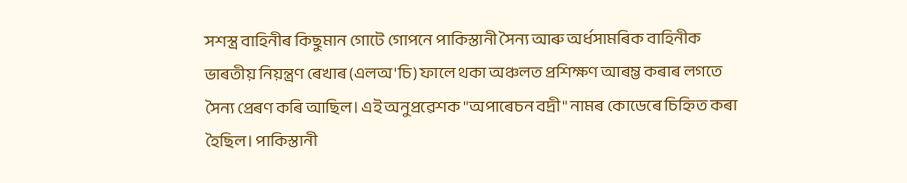সশস্ত্ৰ বাহিনীৰ কিছুমান গোটে গোপনে পাকিস্তানী সৈন্য আৰু অৰ্ধসামৰিক বাহিনীক ভাৰতীয় নিয়ন্ত্ৰণ ৰেখাৰ (এলঅ'চি) ফালে থকা অঞ্চলত প্ৰশিক্ষণ আৰম্ভ কৰাৰ লগতে সৈন্য প্ৰেৰণ কৰি আছিল। এই অনুপ্ৰৱেশক "অপাৰেচন বদ্ৰী" নামৰ কোডেৰে চিহ্নিত কৰা হৈছিল। পাকিস্তানী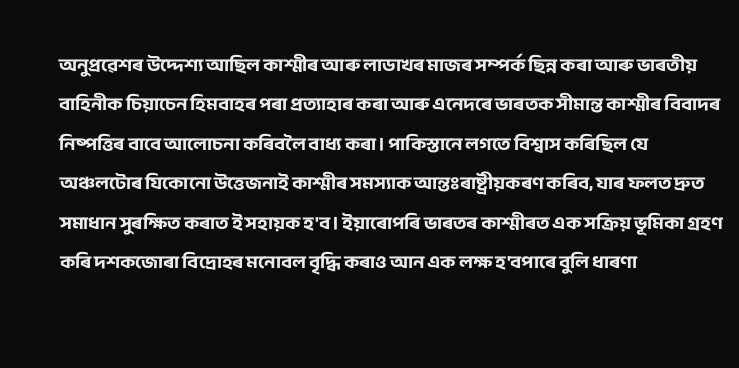অনুপ্ৰৱেশৰ উদ্দেশ্য আছিল কাশ্মীৰ আৰু লাডাখৰ মাজৰ সম্পৰ্ক ছিন্ন কৰা আৰু ভাৰতীয় বাহিনীক চিয়াচেন হিমবাহৰ পৰা প্ৰত্যাহাৰ কৰা আৰু এনেদৰে ভাৰতক সীমান্ত কাশ্মীৰ বিবাদৰ নিষ্পত্তিৰ বাবে আলোচনা কৰিবলৈ বাধ্য কৰা। পাকিস্তানে লগতে বিশ্বাস কৰিছিল যে অঞ্চলটোৰ যিকোনো উত্তেজনাই কাশ্মীৰ সমস্যাক আন্তঃৰাষ্ট্ৰীয়কৰণ কৰিব, যাৰ ফলত দ্ৰুত সমাধান সুৰক্ষিত কৰাত ই সহায়ক হ'ব। ইয়াৰোপৰি ভাৰতৰ কাশ্মীৰত এক সক্ৰিয় ভূমিকা গ্ৰহণ কৰি দশকজোৰা বিদ্ৰোহৰ মনোবল বৃদ্ধি কৰাও আন এক লক্ষ হ'বপাৰে বুলি ধাৰণা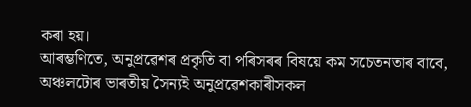কৰা হয়।
আৰম্ভণিতে, অনুপ্ৰৱেশৰ প্ৰকৃতি বা পৰিসৰৰ বিষয়ে কম সচেতনতাৰ বাবে, অঞ্চলটোৰ ভাৰতীয় সৈন্যই অনুপ্ৰৱেশকাৰীসকল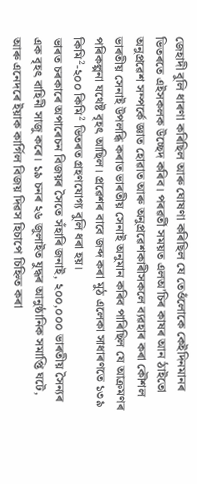জেহাদী বুলি ধাৰণা কৰিছিল আৰু ঘোষণা কৰিছিল যে তেওঁলোকে কেইদিনমানৰ ভিতৰতে এইসকলক উচ্ছেদ কৰিব। পৰৱৰ্তী সময়ত এলঅ'চিৰ কাষৰ আন ঠাইতো অনুপ্ৰৱেশ সম্পৰ্কে জ্ঞাত হোৱাত আৰু অনুপ্ৰৱেশকাৰীসকলে ব্যৱহাৰ কৰা কৌশল ভাৰতীয় সেনাই উপলব্ধি কৰাত ভাৰতীয় সেনাই অনুমান কৰিব পাৰিছিল যে আক্ৰমণৰ পৰিকল্পনা যথেষ্ট বৃহৎ আছিল। প্ৰৱেশৰ বাবে জব্দ কৰা মুঠ এলেকা সাধাৰণতে ১৩৯ কিমি²-২০০ কিমি² ভিতৰত গ্ৰহণযোগ্য বুলি ধৰা হয়।
ভাৰত চৰকাৰে অপাৰেচন বিজয়ৰ সৈতে সঁহাৰি জনাই, ২০০,০০০ ভাৰতীয় সৈন্যৰ এক বৃহৎ বাহিনী সাজু কৰে। ১৯ চনৰ ২৬ জুলাইত যুদ্ধৰ আনুষ্ঠানিক সমাপ্তি ঘটে, আৰু এনেদৰে ইয়াক কাৰ্গিল বিজয় দিৱস হিচাপে চিহ্নিত কৰা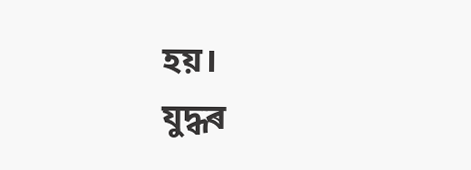হয়।
যুদ্ধৰ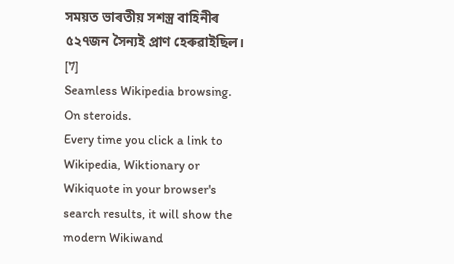সময়ত ভাৰতীয় সশস্ত্ৰ বাহিনীৰ ৫২৭জন সৈন্যই প্ৰাণ হেৰুৱাইছিল। [7]
Seamless Wikipedia browsing. On steroids.
Every time you click a link to Wikipedia, Wiktionary or Wikiquote in your browser's search results, it will show the modern Wikiwand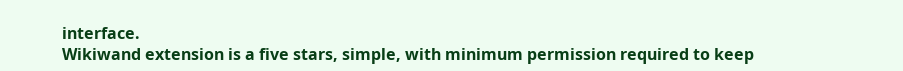interface.
Wikiwand extension is a five stars, simple, with minimum permission required to keep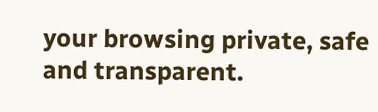your browsing private, safe and transparent.